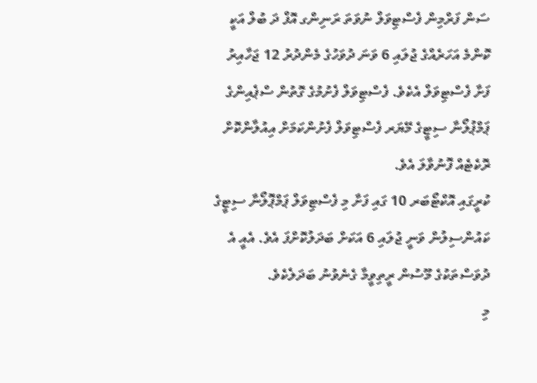ސަން ފަރްމިން ފެސްޓިވަލް ނުވަތަ ރަނިންގ އޮފް ދަ ބުލް އަކީ ކޮންމެ އަހަރެއްގެ ޖުލައި 6 ވަނަ ދުވަހުގެ މެންދުރު 12 ޖަހާއިރު ފަށާ ފެސްޓިވަލް އެކެވެ. ފެސްޓިވަލް ފެށުމުގެ ގޮތުން ސްޕެއިންގެ ޕަމްޕުލޯނާ ސިޓީގެ މޭޔަރ ފެސްޓިވަލް ފެށުންކަމަށް އިއުލާންކޮށް ރޮކެޓެއް ފޮނުވާލަ އެވެ.
ކުރީގައި އޮކްޓޯބަރ 10 ގައި ފަށާ މި ފެސްޓިވަލް ޕަމްޕޮލޯނާ ސިޓީގެ ކައުންސިލުން ވަނީ ޖުލައި 6 އަކަށް ބަދަލުކޮށްފަ އެވެ. އެއީ އެ ދުވަސްތަކުގެ މޫސުން ރީތިވީމާ ގެނެވުނު ބަދަލެކެވެ.
މި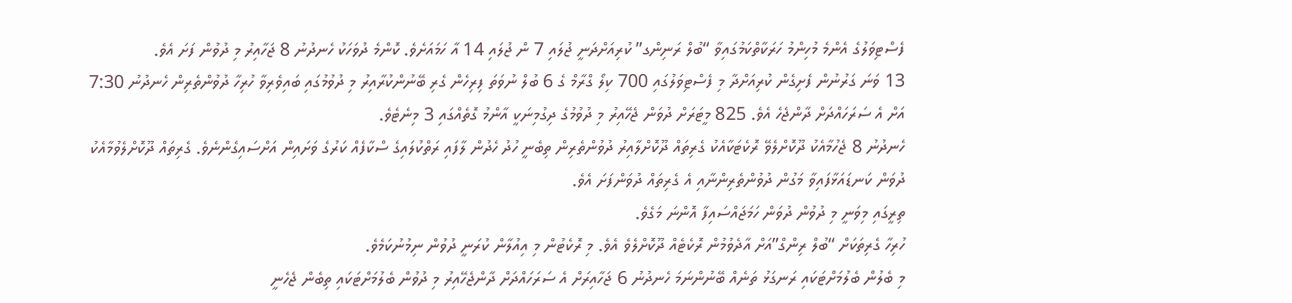ފެސްޓިވަލުގެ އެންމެ މުހިންމު ހަރަކާތްކަމުގައިވާ “ބުލް ރަނިންގ” ކުރިއަށްދަނީ ޖުލައި 7 ން ޖުލައި 14 އާ ހަމައަށެވެ. ކޮންމެ ދުވަހަކު ހެނދުނު 8 ޖަހާއިރު މި ދުވުން ފަށަ އެވެ.
13 ވަނަ ގަރުނުން ފެށިގެން ކުރިއަށްދާ މި ފެސްޓިވަލުގައި 700 ކިލޯ ގްރާމް ގެ 6 ބުލް ނުވަތަ ފިރިހެން ގެރި ބޭނުންކުރާއިރު މި ދުވުމުގައި ބައިވެރިވާ ހުރިހާ ދުވުންތެރިން ހެނދުނު 7:30 އަށް އެ ސަރަހައްދަށް ދާންޖެހެ އެވެ. 825 މީޓަރަށް ދުވަން ޖެހޭއިރު މި ދުވުމުގެ ދިގުމިނަކީ އާންމު ގޮތެއްގައި 3 މިނެޓެވެ.
ހެނދުނު 8 ޖެހުމާއެކު ދޫކޮށްލެވޭ ރޮކެޓަކާއެކު ގެރިތައް ދޫކޮށްލާއިރު ދުވުންތެރިން ތިބެނީ ހުދު ހެދުން ލާފައި ރަތްކުލައިގެ ސްކާފެއް ކަރުގެ ވަށައިން އަށްސައިގެންނެވެ. ގެރިތައް ދޫކޮށްލެވުމާއެކު ދުވަން ކަނޑައަޅާފައިވާ މަގުން ދުވުންތެރިންނާއި އެ ގެރިތައް ދުވަންފަށަ އެވެ.
ތިރީގައި މިވަނީ މި ދުވުން ދުވަން ހަމަޖައްސައިފާ އޮންނަ މަގެވެ.
ހުރިހާ ގެރިތަކަށް “ބުލް ރިންގް”އަށް އާދެވުމުން ރޮކެޓެއް ދޫކޮށްލެވެ އެވެ. މި ރޮކެޓުން މި އިއުލާން ކުރަނީ ދުވުން ނިމުނުކަމެވެ.
މި ބެލުން ބެލުމަށްޓަކައި ރަނގަޅު ތަނެއް ބޭނުންނަމަ ހެނދުނު 6 ޖަހާއިރަށް އެ ސަރަހައްދަށް ދާންޖެހޭއިރު މި ދުވުން ބެލުމަށްޓަކައި ތިބެން ޖެހެނީ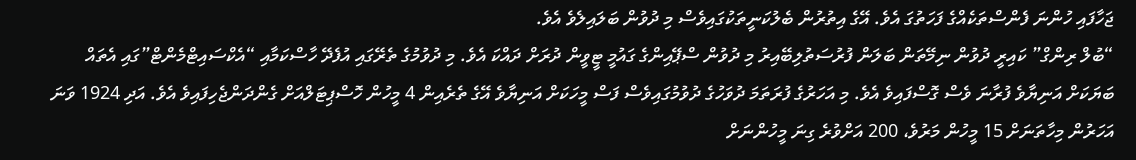ޖަހާފައި ހުންނަ ފެންސްތަކެއްގެ ފަހަތުގަ އެވެ. އޭގެ އިތުރުން ބެލުކަނީތަކުގައިވެސް މި ދުވުން ބަލައިލެވެ އެވެ.
“ބުލް ރިންގް” ކައިރީ ދުވުން ނިމޭތަން ބަލަން ފުރުސަތުލިބޭއިރު މި ދުވުން ސްޕޭއިންގެ ގައުމީ ޓީވީން ދުރަށް ދައްކަ އެވެ. މި ދުވުމުގެ ތެރޭގައި އުފެދޭ ހާސްކަމާއި “އެކްސައިޓްމެންޓް”ގައި އެތައް ބަޔަކަށް އަނިޔާވެ ފުރާނަ ވެސް ގޮސްފައިވެ އެވެ. މި އަހަރުގެ ފުރަތަމަ ދުވަހުގެ ދުވުމުގައިވެސް ފަސް މީހަކަށް އަނިޔާވެ އޭގެ ތެރެއިން 4 މީހުން ހޮސްޕިޓަލްއަށް ގެންދަންޖެހިފައިވެ އެވެ. އަދި 1924 ވަނަ އަހަރުން މިހާތަނަށް 15 މީހުން މަރުވެ، 200 އަށްވުރެ ގިނަ މީހުންނަށް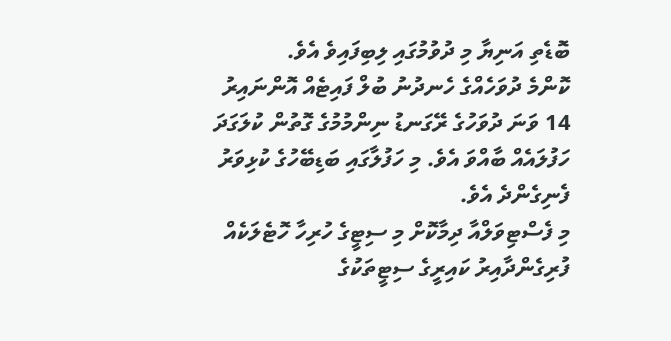ބޮޑެތި އަނިޔާ މި ދުވުމުގައި ލިބިފައިވެ އެވެ.
ކޮންމެ ދުވަހެއްގެ ހެނދުނު ބުލް ފައިޓެއް އޮންނައިރު 14 ވަނަ ދުވަހުގެ ރޭގަނޑު ނިންމުމުގެ ގޮތުން ކުލަގަދަ ހަފުލައެއް ބާއްވަ އެވެ. މި ހަފުލާގައި ބަޑިބޭހުގެ ކުޅިވަރު ފެނިގެންދެ އެވެ.
މި ފެސްޓިވަލްއާ ދިމާކޮށް މި ސިޓީގެ ހުރިހާ ހޮޓެލަކެއް ފުރިގެންދާއިރު ކައިރީގެ ސިޓީތަކުގެ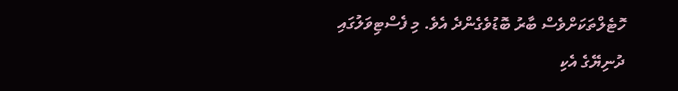ހޮޓެލްތަކަށްވެސް ބާރު ބޮޑުވެގެންދެ އެވެ. މި ފެސްޓިވަލުގައި ދުނިޔޭގެ އެކި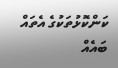ކަންކޮޅުތަކުގެ އެތައް ބައެއް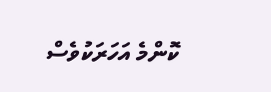ކޮންމެ އަހަރަކުވެސް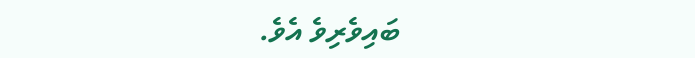ބައިވެރިވެ އެވެ.